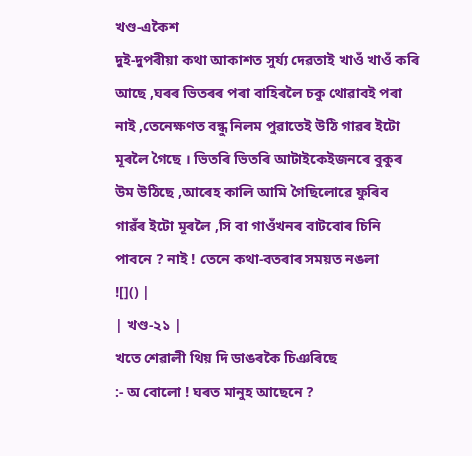খণ্ড-একৈশ
দুই-দুপৰীয়া কথা আকাশত সুৰ্য্য দেৱতাই খাওঁ খাওঁ কৰি আছে ,ঘৰৰ ভিতৰৰ পৰা বাহিৰলৈ চকু থোৱাবই পৰা নাই ,তেনেক্ষণত বন্ধু নিলম পুৱাতেই উঠি গাৱৰ ইটো মূৰলৈ গৈছে । ভিতৰি ভিতৰি আটাইকেইজনৰে বুকুৰ উম উঠিছে ,আৰেহ কালি আমি গৈছিলোৱে ফুৰিব গাৱঁৰ ইটো মূৰলৈ ,সি বা গাওঁখনৰ বাটবোৰ চিনি পাবনে ? নাই ! তেনে কথা-বতৰাৰ সময়ত নঙলা
![]() |
| খণ্ড-২১ |
খতে শেৱালী থিয় দি ডাঙৰকৈ চিঞৰিছে
:- অ বোলো ! ঘৰত মানুহ আছেনে ?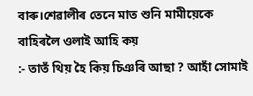বাৰু।শেৱালীৰ তেনে মাত শুনি মামীয়েকে বাহিৰলৈ ওলাই আহি কয়
:- তাতঁ থিয় হৈ কিয় চিঞৰি আছা ? আহাঁ সোমাই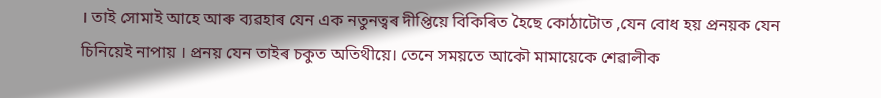। তাই সোমাই আহে আৰু ব্যৱহাৰ যেন এক নতুনত্বৰ দীপ্তিয়ে বিকিৰিত হৈছে কোঠাটোত ,যেন বোধ হয় প্ৰনয়ক যেন চিনিয়েই নাপায় । প্ৰনয় যেন তাইৰ চকুত অতিথীয়ে। তেনে সময়তে আকৌ মামায়েকে শেৱালীক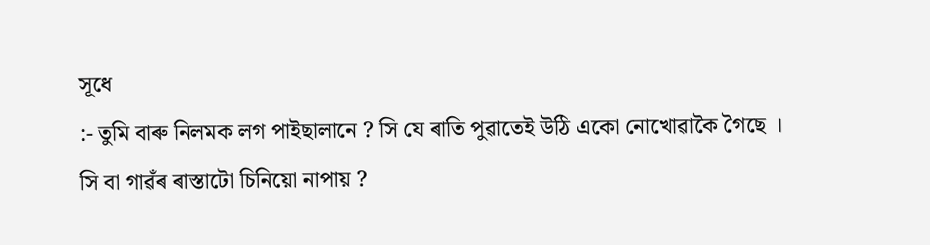সূধে
:- তুমি বাৰু নিলমক লগ পাইছালানে ? সি যে ৰাতি পুৱাতেই উঠি একো নোখোৱাকৈ গৈছে । সি বা গাৱঁৰ ৰাস্তাটো চিনিয়ো নাপায় ?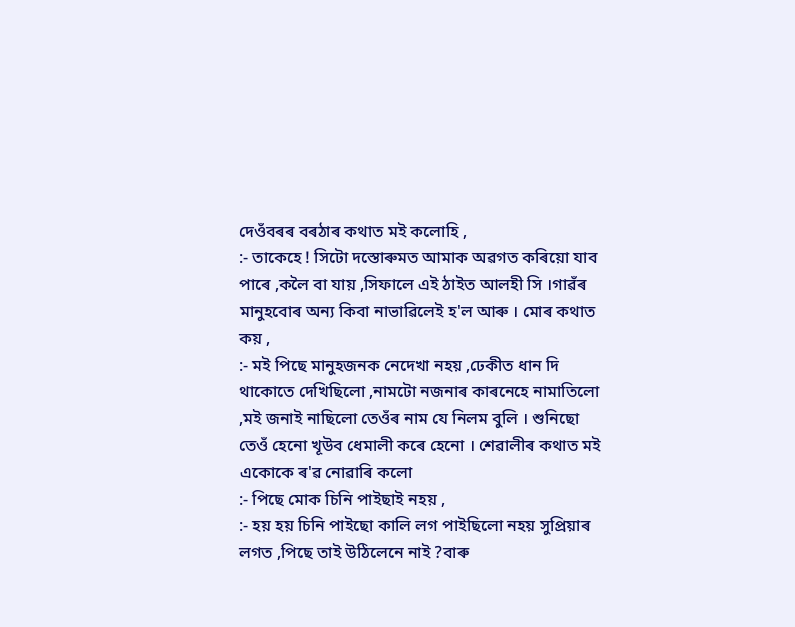দেওঁবৰৰ বৰঠাৰ কথাত মই কলোহি ,
:- তাকেহে ! সিটো দস্তোৰুমত আমাক অৱগত কৰিয়ো যাব পাৰে ,কলৈ বা যায় ,সিফালে এই ঠাইত আলহী সি ।গাৱঁৰ মানুহবোৰ অন্য কিবা নাভাৱিলেই হ'ল আৰু । মোৰ কথাত কয় ,
:- মই পিছে মানুহজনক নেদেখা নহয় ,ঢেকীত ধান দি থাকোতে দেখিছিলো ,নামটো নজনাৰ কাৰনেহে নামাতিলো ,মই জনাই নাছিলো তেওঁৰ নাম যে নিলম বুলি । শুনিছো তেওঁ হেনো খূউব ধেমালী কৰে হেনো । শেৱালীৰ কথাত মই একোকে ৰ'ৱ নোৱাৰি কলো
:- পিছে মোক চিনি পাইছাই নহয় ,
:- হয় হয় চিনি পাইছো কালি লগ পাইছিলো নহয় সুপ্ৰিয়াৰ লগত ,পিছে তাই উঠিলেনে নাই ?বাৰু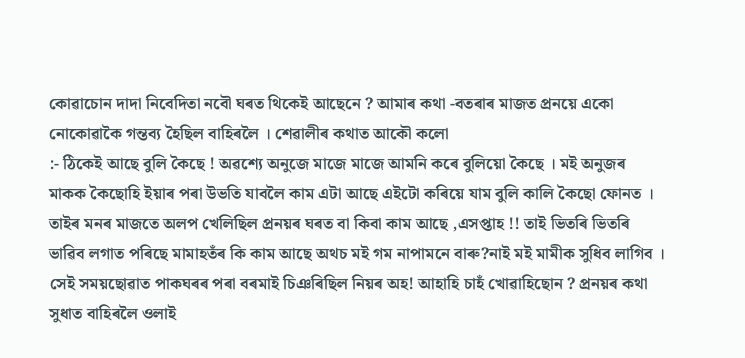কোৱাচোন দাদা নিবেদিতা নবৌ ঘৰত থিকেই আছেনে ? আমাৰ কথা -বতৰাৰ মাজত প্ৰনয়ে একো নোকোৱাকৈ গন্তব্য হৈছিল বাহিৰলৈ । শেৱালীৰ কথাত আকৌ কলো
:- ঠিকেই আছে বুলি কৈছে ! অৱশ্যে অনুজে মাজে মাজে আমনি কৰে বুলিয়ো কৈছে । মই অনুজৰ মাকক কৈছোহি ইয়াৰ পৰা উভতি যাবলৈ কাম এটা আছে এইটো কৰিয়ে যাম বুলি কালি কৈছো ফোনত । তাইৰ মনৰ মাজতে অলপ খেলিছিল প্ৰনয়ৰ ঘৰত বা কিবা কাম আছে ,এসপ্তাহ !! তাই ভিতৰি ভিতৰি ভাৱিব লগাত পৰিছে মামাহতঁৰ কি কাম আছে অথচ মই গম নাপামনে বাৰু?নাই মই মামীক সুধিব লাগিব । সেই সময়ছোৱাত পাকঘৰৰ পৰা বৰমাই চিঞৰিছিল নিয়ৰ অহ! আহাহি চাহঁ খোৱাহিছোন ? প্ৰনয়ৰ কথা সুধাত বাহিৰলৈ ওলাই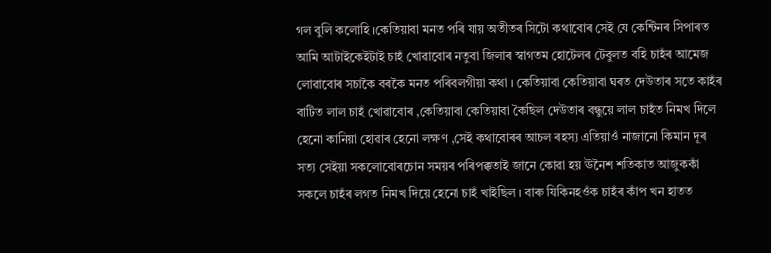গল বুলি কলোহি ।কেতিয়াবা মনত পৰি যায় অতীতৰ সিটো কথাবোৰ সেই যে কেন্টিনৰ সিপাৰত আমি আটাইকেইটাই চাহঁ খোৱাবোৰ নতুবা জিলাৰ স্বাগতম হোটেলৰ টেবুলত বহি চাহঁৰ আমেজ লোৱাবোৰ সচাকৈ বৰকৈ মনত পৰিবলগীয়া কথা । কেতিয়াবা কেতিয়াবা ঘৰত দেউতাৰ সতে কাহঁৰ বাটিত লাল চাহঁ খোৱাবোৰ ,কেতিয়াবা কেতিয়াবা কৈছিল দেউতাৰ বন্ধুয়ে লাল চাহঁত নিমখ দিলে হেনো কানিয়া হোৱাৰ হেনো লক্ষণ ,সেই কথাবোৰৰ আচল ৰহস্য এতিয়াওঁ নাজানো কিমান দূৰ সত্য সেইয়া সকলোবোৰচোন সময়ৰ পৰিপক্কতাই জানে কোৱা হয় ঊনৈশ শতিকাত আজুককাঁ সকলে চাহঁৰ লগত নিমখ দিয়ে হেনো চাহঁ খাইছিল । বাৰু যিকিনহওঁক চাহঁৰ কাঁপ খন হাতত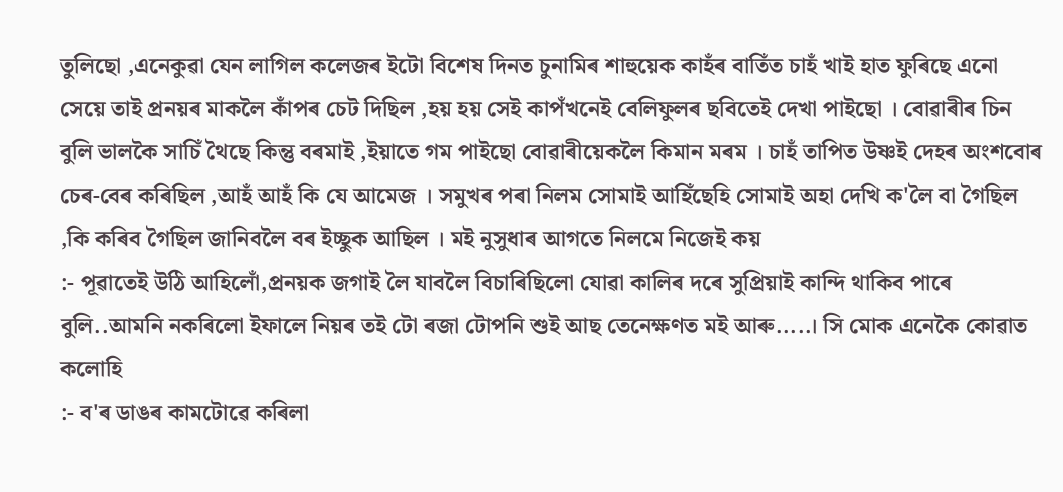তুলিছো ,এনেকুৱা যেন লাগিল কলেজৰ ইটো বিশেষ দিনত চুনামিৰ শাহুয়েক কাহঁৰ বাতিঁত চাহঁ খাই হাত ফুৰিছে এনো সেয়ে তাই প্ৰনয়ৰ মাকলৈ কাঁপৰ চেট দিছিল ,হয় হয় সেই কাপঁখনেই বেলিফুলৰ ছবিতেই দেখা পাইছো । বোৱাৰীৰ চিন বুলি ভালকৈ সাচিঁ থৈছে কিন্তু বৰমাই ,ইয়াতে গম পাইছো বোৱাৰীয়েকলৈ কিমান মৰম । চাহঁ তাপিত উষ্ণই দেহৰ অংশবোৰ চেৰ-বেৰ কৰিছিল ,আহঁ আহঁ কি যে আমেজ । সমুখৰ পৰা নিলম সোমাই আহিঁছেহি সোমাই অহা দেখি ক'লৈ বা গৈছিল ,কি কৰিব গৈছিল জানিবলৈ বৰ ইচ্ছুক আছিল । মই নুসুধাৰ আগতে নিলমে নিজেই কয়
:- পূৱাতেই উঠি আহিলোঁ,প্ৰনয়ক জগাই লৈ যাবলৈ বিচাৰিছিলো যোৱা কালিৰ দৰে সুপ্ৰিয়াই কান্দি থাকিব পাৰে বুলি..আমনি নকৰিলো ইফালে নিয়ৰ তই টো ৰজা টোপনি শুই আছ তেনেক্ষণত মই আৰু.....। সি মোক এনেকৈ কোৱাত কলোহি
:- ব'ৰ ডাঙৰ কামটোৱে কৰিলা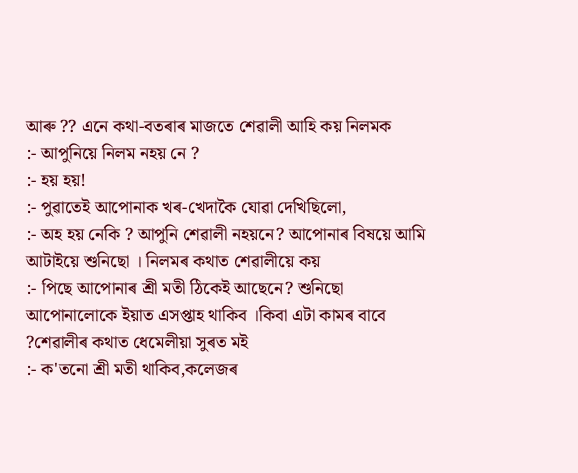আৰু ?? এনে কথা-বতৰাৰ মাজতে শেৱালী আহি কয় নিলমক
:- আপুনিয়ে নিলম নহয় নে ?
:- হয় হয়!
:- পুৱাতেই আপোনাক খৰ-খেদাকৈ যোৱা দেখিছিলো,
:- অহ হয় নেকি ? আপুনি শেৱালী নহয়নে? আপোনাৰ বিষয়ে আমি আটাইয়ে শুনিছো । নিলমৰ কথাত শেৱালীয়ে কয়
:- পিছে আপোনাৰ শ্ৰী মতী ঠিকেই আছেনে? শুনিছো আপোনালোকে ইয়াত এসপ্তাহ থাকিব ।কিবা এটা কামৰ বাবে ?শেৱালীৰ কথাত ধেমেলীয়া সুৰত মই
:- ক'তনো শ্ৰী মতী থাকিব,কলেজৰ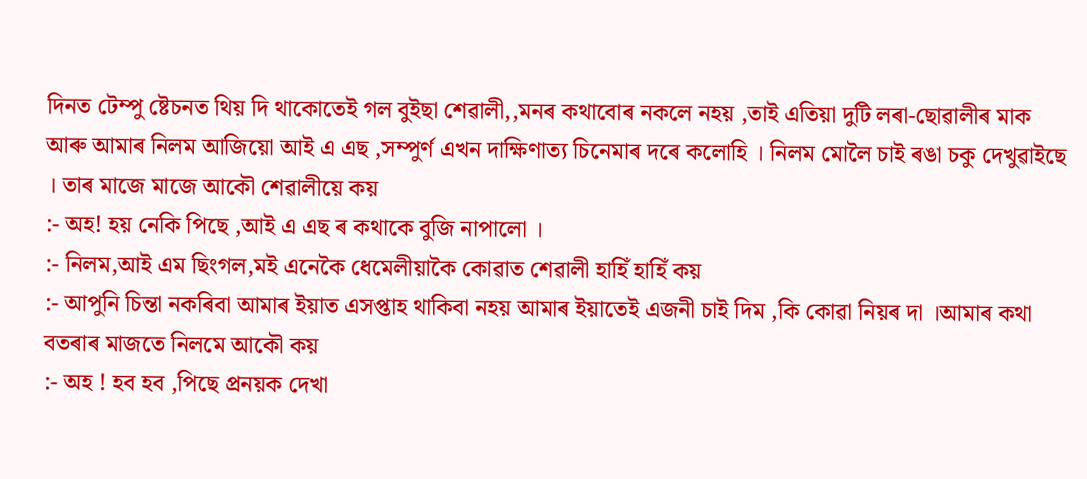দিনত টেম্পু ষ্টেচনত থিয় দি থাকোতেই গল বুইছা শেৱালী,,মনৰ কথাবোৰ নকলে নহয় ,তাই এতিয়া দুটি লৰা-ছোৱালীৰ মাক আৰু আমাৰ নিলম আজিয়ো আই এ এছ ,সম্পুৰ্ণ এখন দাক্ষিণাত্য চিনেমাৰ দৰে কলোহি । নিলম মোলৈ চাই ৰঙা চকু দেখুৱাইছে । তাৰ মাজে মাজে আকৌ শেৱালীয়ে কয়
:- অহ! হয় নেকি পিছে ,আই এ এছ ৰ কথাকে বুজি নাপালো ।
:- নিলম,আই এম ছিংগল,মই এনেকৈ ধেমেলীয়াকৈ কোৱাত শেৱালী হাহিঁ হাহিঁ কয়
:- আপুনি চিন্তা নকৰিবা আমাৰ ইয়াত এসপ্তাহ থাকিবা নহয় আমাৰ ইয়াতেই এজনী চাই দিম ,কি কোৱা নিয়ৰ দা ।আমাৰ কথা বতৰাৰ মাজতে নিলমে আকৌ কয়
:- অহ ! হব হব ,পিছে প্ৰনয়ক দেখা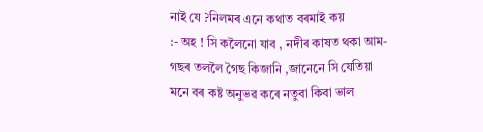নাই যে ?নিলমৰ এনে কথাত বৰমাই কয়
:- অহ ! সি কলৈনো যাব , নদীৰ কাষত থকা আম-গছৰ তললৈ গৈছ কিজানি ,জানেনে সি যেতিয়া মনে বৰ কষ্ট অনুভৱ কৰে নতুবা কিবা ভাল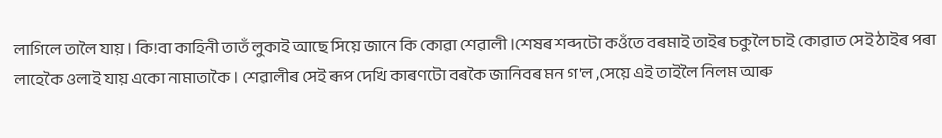লাগিলে তালৈ যায় । কি!বা কাহিনী তাতঁ লুকাই আছে সিয়ে জানে কি কোৱা শেৱালী ।শেষৰ শব্দটো কওঁতে বৰমাই তাইৰ চকুলৈ চাই কোৱাত সেই ঠাইৰ পৰা লাহেকৈ ওলাই যায় একো নামাতাকৈ । শেৱালীৰ সেই ৰূপ দেখি কাৰণটো বৰকৈ জানিবৰ মন গ'ল ,সেয়ে এই তাইলৈ নিলম আৰু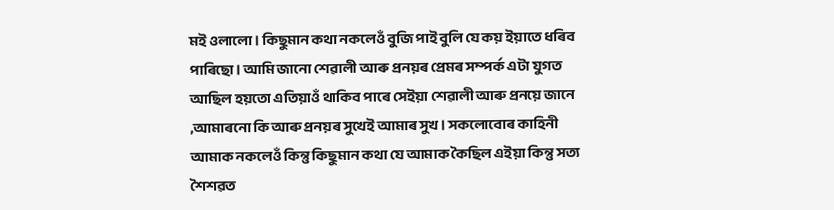মই ওলালো । কিছুমান কথা নকলেওঁ বুজি পাই বুলি যে কয় ইয়াতে ধৰিব পাৰিছো। আমি জানো শেৱালী আৰু প্ৰনয়ৰ প্ৰেমৰ সম্পৰ্ক এটা যুগত আছিল হয়তো এতিয়াওঁ থাকিব পাৰে সেইয়া শেৱালী আৰু প্ৰনয়ে জানে ,আমাৰনো কি আৰু প্ৰনয়ৰ সুখেই আমাৰ সুখ । সকলোবোৰ কাহিনী আমাক নকলেওঁ কিন্তু কিছুমান কথা যে আমাক কৈছিল এইয়া কিন্তু সত্য শৈশৱত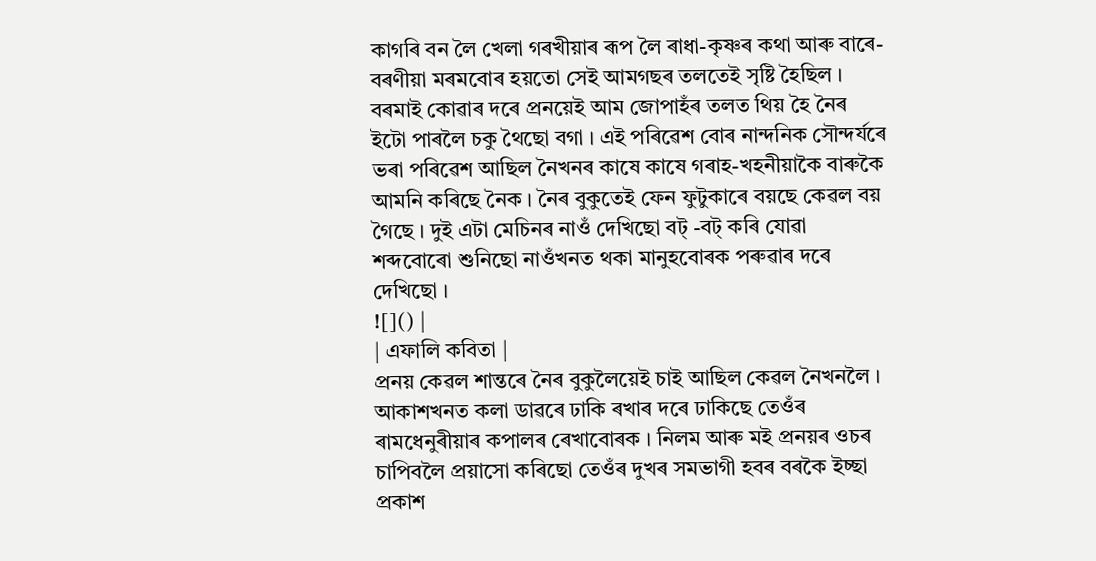কাগৰি বন লৈ খেলা গৰখীয়াৰ ৰূপ লৈ ৰাধা-কৃষ্ণৰ কথা আৰু বাৰে-বৰণীয়া মৰমবোৰ হয়তো সেই আমগছৰ তলতেই সৃষ্টি হৈছিল । বৰমাই কোৱাৰ দৰে প্ৰনয়েই আম জোপাহঁৰ তলত থিয় হৈ নৈৰ ইটো পাৰলৈ চকু থৈছো বগা । এই পৰিৱেশ বোৰ নান্দনিক সৌন্দৰ্যৰে ভৰা পৰিৱেশ আছিল নৈখনৰ কাষে কাষে গৰাহ-খহনীয়াকৈ বাৰুকৈ আমনি কৰিছে নৈক । নৈৰ বুকুতেই ফেন ফুটুকাৰে বয়ছে কেৱল বয় গৈছে । দুই এটা মেচিনৰ নাওঁ দেখিছো বট্ -বট্ কৰি যোৱা শব্দবোৰো শুনিছো নাওঁখনত থকা মানুহবোৰক পৰুৱাৰ দৰে দেখিছো ।
![]() |
| এফালি কবিতা |
প্ৰনয় কেৱল শান্তৰে নৈৰ বুকুলৈয়েই চাই আছিল কেৱল নৈখনলৈ । আকাশখনত কলা ডাৱৰে ঢাকি ৰখাৰ দৰে ঢাকিছে তেওঁৰ ৰামধেনুৰীয়াৰ কপালৰ ৰেখাবোৰক । নিলম আৰু মই প্ৰনয়ৰ ওচৰ চাপিবলৈ প্ৰয়াসো কৰিছো তেওঁৰ দুখৰ সমভাগী হবৰ বৰকৈ ইচ্ছা প্ৰকাশ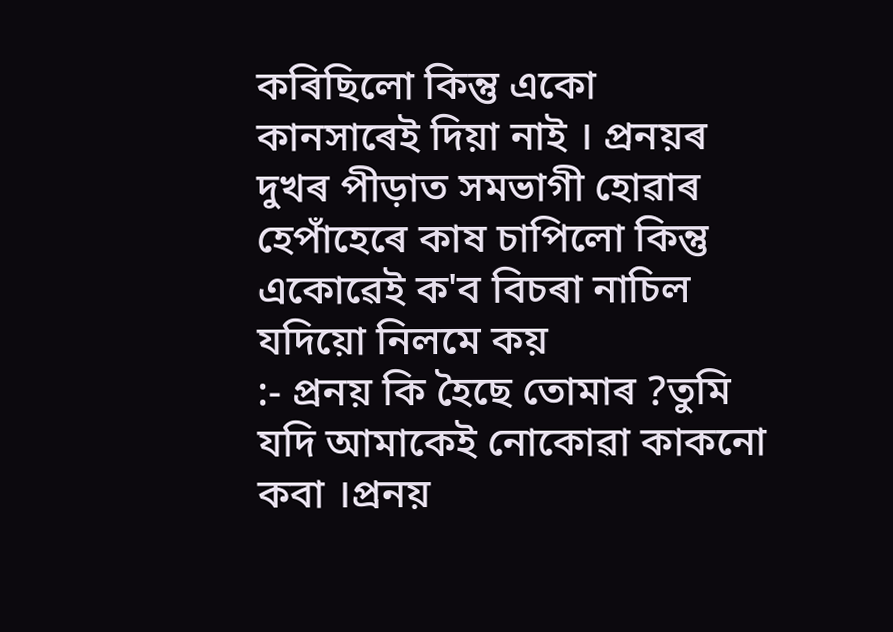কৰিছিলো কিন্তু একো কানসাৰেই দিয়া নাই । প্ৰনয়ৰ দুখৰ পীড়াত সমভাগী হোৱাৰ হেপাঁহেৰে কাষ চাপিলো কিন্তু একোৱেই ক'ব বিচৰা নাচিল যদিয়ো নিলমে কয়
:- প্ৰনয় কি হৈছে তোমাৰ ?তুমি যদি আমাকেই নোকোৱা কাকনো কবা ।প্ৰনয়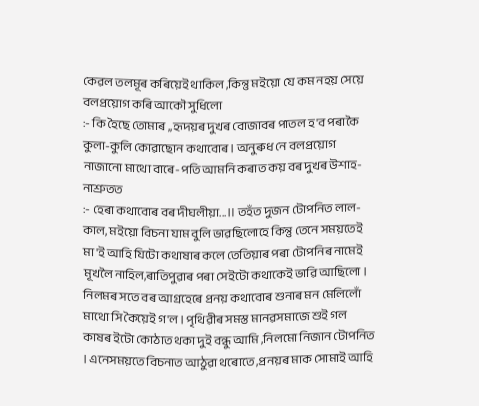কেৱল তলমূৰ কৰিয়েই থাকিল ,কিন্তু মইয়ো যে কম নহয় সেয়ে বলপ্ৰয়োগ কৰি আকৌ সুধিলো
:- কি হৈছে তোমাৰ ,,হৃদয়ৰ দুখৰ বোজাবৰ পাতল হ'ব পৰাকৈ কুলা-কুলি কোৱাছোন কথাবোৰ । অনুৰুধ নে বলপ্ৰয়োগ নাজানো মাথো বাৰে-পতি আমনি কৰাত কয় বৰ দুখৰ উশাহ- নাশ্ৰুতত
:- হেৰা কথাবোৰ বৰ দীঘলীয়া...॥ তহঁত দুজন টোপনিত লাল-কাল, মইয়ো বিচনা যাম বুলি ভাৱছিলোহে কিন্তু তেনে সময়তেই মা'ই আহি যিটো কথাষাৰ কলে তেতিয়াৰ পৰা টোপনিৰ নামেই মূখলৈ নাহিল,ৰাতিপুৱাৰ পৰা সেইটো কথাকেই ভাৱি আছিলো । নিলমৰ সতে বৰ আগ্ৰহেৰে প্ৰনয় কথাবোৰ শুনাৰ মন মেলিলোঁ মাথো সি কৈয়েই গ'ল । পৃথিৱীৰ সমস্ত মানৱসমাজে শুই গল কাষৰ ইটো কোঠাত থকা দুই বন্ধু আমি ,নিলমো নিজান টোপনিত । এনেসময়তে বিচনাত আঠুৱা থৰোতে ,প্ৰনয়ৰ মাক সোমাই আহি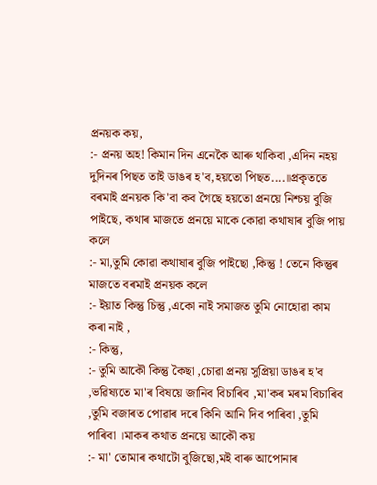প্ৰনয়ক কয়,
:- প্ৰনয় অহ! কিমান দিন এনেকৈ আৰু থাকিবা ,এদিন নহয় দুদিনৰ পিছত তাই ডাঙৰ হ'ব,হয়তো পিছত....॥প্ৰকৃততে বৰমাই প্ৰনয়ক কি'বা কব গৈছে হয়তো প্ৰনয়ে নিশ্চয় বুজি পাইছে, কথাৰ মাজতে প্ৰনয়ে মাকে কোৱা কথাষাৰ বুজি পায় কলে
:- মা,তুমি কোৱা কথাষাৰ বুজি পাইছো ,কিন্তু ! তেনে কিন্তুৰ মাজতে বৰমাই প্ৰনয়ক কলে
:- ইয়াত কিন্তু চিন্তু ,একো নাই সমাজত তুমি নোহোৱা কাম কৰা নাই ,
:- কিন্তু,
:- তুমি আকৌ কিন্তু কৈছা ,চোৱা প্ৰনয় সুপ্ৰিয়া ডাঙৰ হ'ব ,ভৱিষ্যতে মা'ৰ বিষয়ে জানিব বিচাৰিব ,মা'কৰ মৰম বিচাৰিব ,তুমি বজাৰত পোৱাৰ দৰে কিনি আনি দিব পাৰিবা ,তুমি পাৰিবা ।মাকৰ কথাত প্ৰনয়ে আকৌ কয়
:- মা' তোমাৰ কথাটো বুজিছো,মই বাৰু আপোনাৰ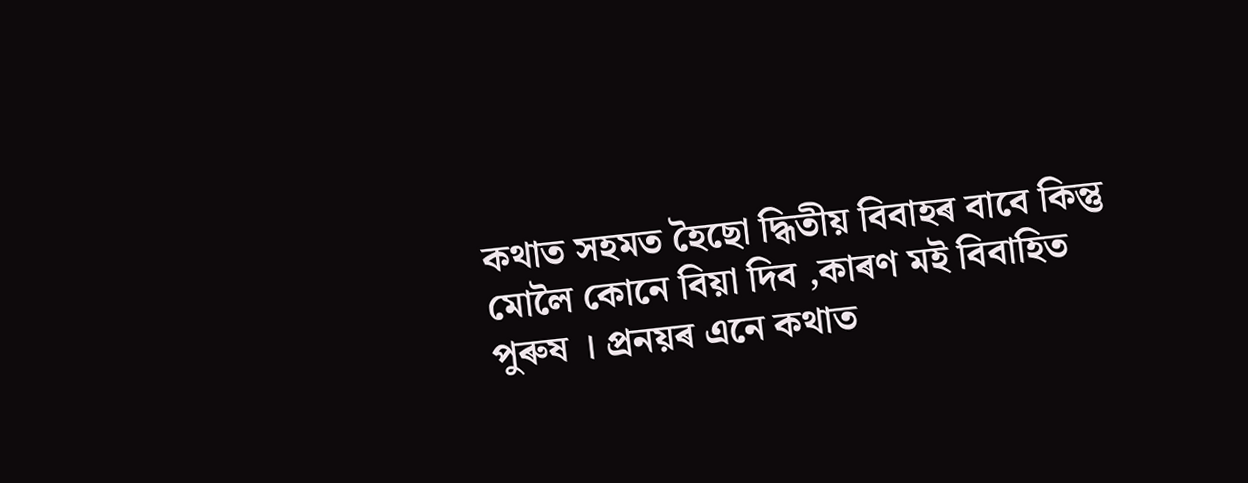কথাত সহমত হৈছো দ্ধিতীয় বিবাহৰ বাবে কিন্তু মোলৈ কোনে বিয়া দিব ,কাৰণ মই বিবাহিত পুৰুষ । প্ৰনয়ৰ এনে কথাত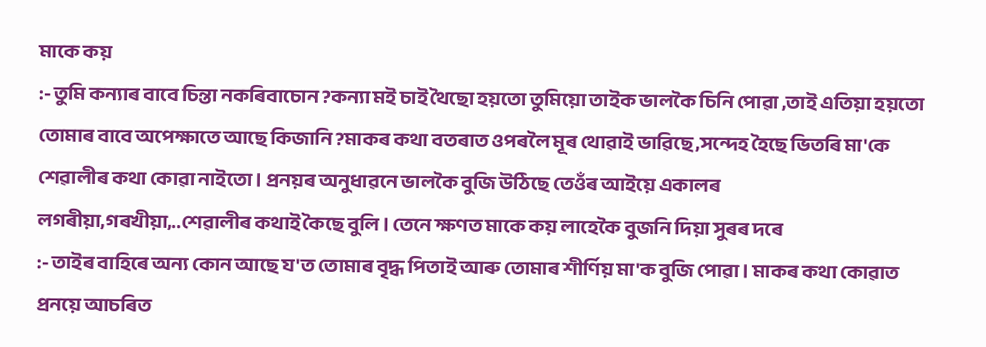মাকে কয়
:- তুমি কন্যাৰ বাবে চিন্তা নকৰিবাচোন ?কন্যা মই চাই থৈছো হয়তো তুমিয়ো তাইক ভালকৈ চিনি পোৱা ,তাই এতিয়া হয়তো তোমাৰ বাবে অপেক্ষাতে আছে কিজানি ?মাকৰ কথা বতৰাত ওপৰলৈ মূৰ থোৱাই ভাৱিছে ,সন্দেহ হৈছে ভিতৰি মা'কে শেৱালীৰ কথা কোৱা নাইতো । প্ৰনয়ৰ অনুধাৱনে ভালকৈ বুজি উঠিছে তেওঁৰ আইয়ে একালৰ লগৰীয়া,গৰখীয়া,..শেৱালীৰ কথাই কৈছে বুলি । তেনে ক্ষণত মাকে কয় লাহেকৈ বুজনি দিয়া সুৰৰ দৰে
:- তাইৰ বাহিৰে অন্য কোন আছে য'ত তোমাৰ বৃদ্ধ পিতাই আৰু তোমাৰ শীৰ্ণিয় মা'ক বুজি পোৱা । মাকৰ কথা কোৱাত প্ৰনয়ে আচৰিত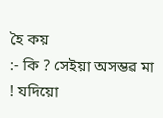হৈ কয়
:- কি ? সেইয়া অসম্ভৱ মা ! যদিয়ো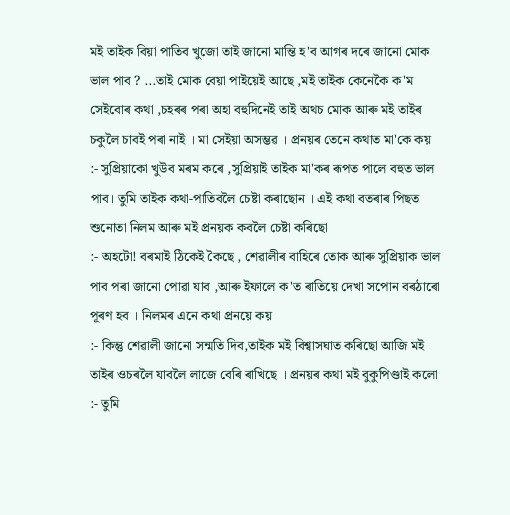মই তাইক বিয়া পাতিব খুজো তাই জানো মান্তি হ'ব আগৰ দৰে জানো মোক ভাল পাব ? ...তাই মোক বেয়া পাইয়েই আছে ,মই তাইক কেনেকৈ ক'ম সেইবোৰ কথা ,চহৰৰ পৰা অহা বহুদিনেই তাই অথচ মোক আৰু মই তাইৰ চকুলৈ চাবই পৰা নাই । মা সেইয়া অসম্ভৱ । প্ৰনয়ৰ তেনে কথাত মা'কে কয়
:- সুপ্ৰিয়াকো খুউব মৰম কৰে ,সুপ্ৰিয়াই তাইক মা'কৰ ৰূপত পালে বহুত ভাল পাব। তুমি তাইক কথা-পাতিবলৈ চেষ্টা কৰাছোন । এই কথা বতৰাৰ পিছত শুনোতা নিলম আৰু মই প্ৰনয়ক কবলৈ চেষ্টা কৰিছো
:- অহটো! বৰমাই ঠিকেই কৈছে , শেৱালীৰ বাহিৰে তোক আৰু সুপ্ৰিয়াক ভাল পাব পৰা জানো পোৱা যাব ,আৰু ইফালে ক'ত ৰাতিয়ে দেখা সপোন বৰঠাৰো পূৰণ হব । নিলমৰ এনে কথা প্ৰনয়ে কয়
:- কিন্তু শেৱালী জানো সন্মতি দিব,তাইক মই বিশ্বাসঘাত কৰিছো আজি মই তাইৰ ওচৰলৈ যাবলৈ লাজে বেৰি ৰাখিছে । প্ৰনয়ৰ কথা মই বুকুপিণ্ডাই কলো
:- তুমি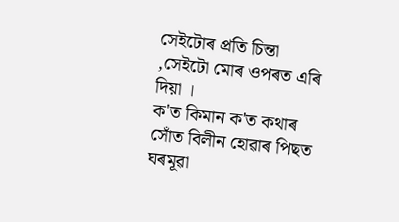সেইটোৰ প্ৰতি চিন্তা ,সেইটো মোৰ ওপৰত এৰি দিয়া ।
ক'ত কিমান ক'ত কথাৰ সোঁত বিলীন হোৱাৰ পিছত ঘৰমূৱা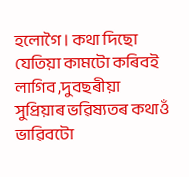হলোগৈ । কথা দিছো যেতিয়া কামটো কৰিবই লাগিব ,দুবছৰীয়া সুপ্ৰিয়াৰ ভৱিষ্যতৰ কথাওঁ ভাৱিবটো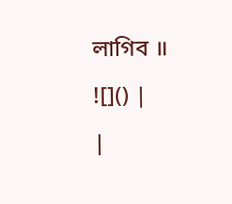লাগিব ॥
![]() |
|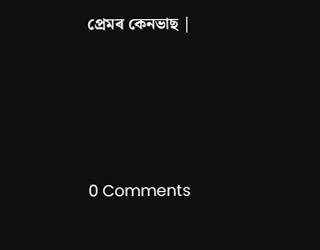প্ৰেমৰ কেনভাছ |




0 Comments